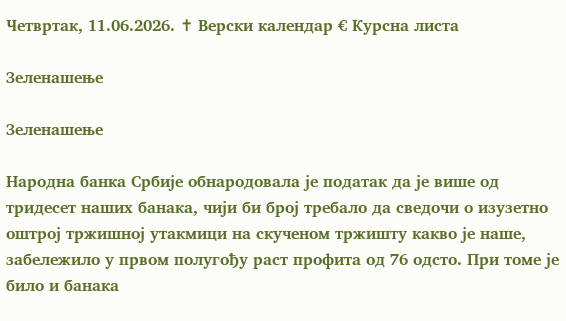Четвртак, 11.06.2026. ✝ Верски календар € Курсна листа

Зеленашење

Зеленашење

Народна банка Србије обнародовала је податак да је више од тридесет наших банака, чији би број требало да сведочи о изузетно оштрој тржишној утакмици на скученом тржишту какво је наше, забележило у првом полугођу раст профита од 76 одсто. При томе је било и банака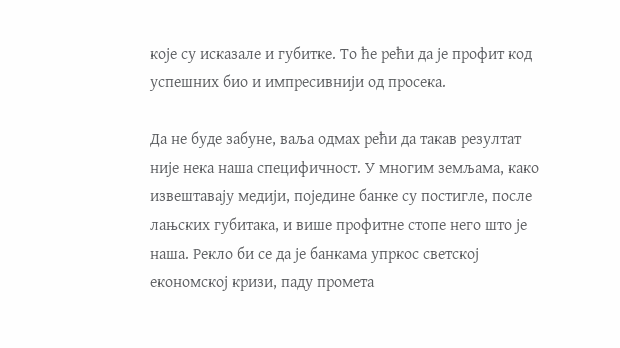које су исказале и губитке. То ће рећи да је профит код успешних био и импресивнији од просека.

Да не буде забуне, ваља одмах рећи да такав резултат није нека наша специфичност. У многим земљама, како извештавају медији, поједине банке су постигле, после лањских губитака, и више профитне стопе него што је наша. Рекло би се да је банкама упркос светској економској кризи, паду промета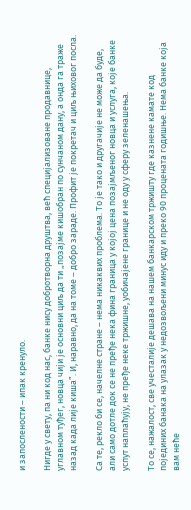и запослености – ипак кренуло.

Нигде у свету, па ни код нас, банке нису добротворна друштва, већ специјализоване продавнице, углавном туђег, новца чији је основни циљ да ти „позајме кишобран по сунчаном дану, а онда га траже назад када лије киша”. И, наравно, да на томе – добро зараде. Профит је покретач и циљ њиховог посла.

Са те, рекло би се, начелне стране – нема никаквих проблема. То је тако и другачије не може да буде, али само дотле док се не пређе нека фина граница у којој цена позајмљеног новца и услуга, које банке успут наплаћују, не пређе неке тржишне, уобичајене границе и не оду у сферу зеленашења.

То се, нажалост, све учесталије дешава на нашем банкарском тржишту где казнене камате код појединих банака на улазак у недозвољени минус иду и преко 90 процената годишње. Нема банке која вам неће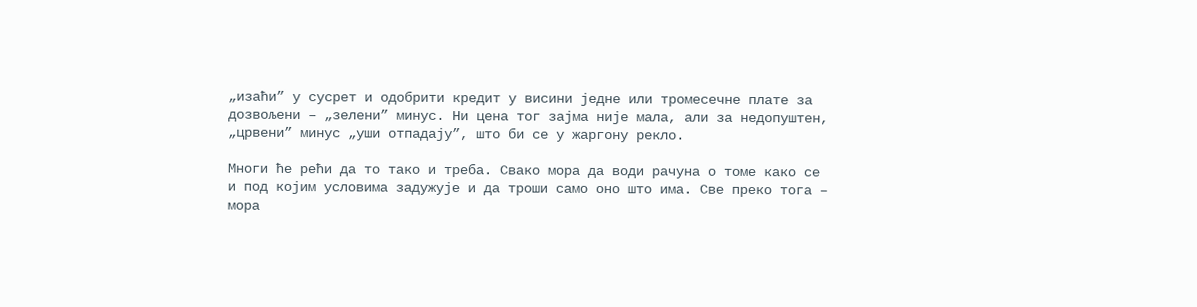„изаћи” у сусрет и одобрити кредит у висини једне или тромесечне плате за дозвољени – „зелени” минус. Ни цена тог зајма није мала, али за недопуштен, „црвени” минус „уши отпадају”, што би се у жаргону рекло.

Многи ће рећи да то тако и треба. Свако мора да води рачуна о томе како се и под којим условима задужује и да троши само оно што има. Све преко тога – мора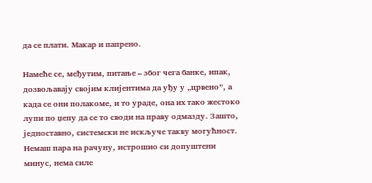да се плати. Макар и папрено.

Намеће се, међутим, питање – због чега банке, ипак, дозвољавају својим клијентима да уђу у „црвено”, а када се они полакоме, и то ураде, она их тако жестоко лупи по џепу да се то своди на праву одмазду. Зашто, једноставно, системски не искључе такву могућност. Немаш пара на рачуну, истрошио си допуштени минус, нема силе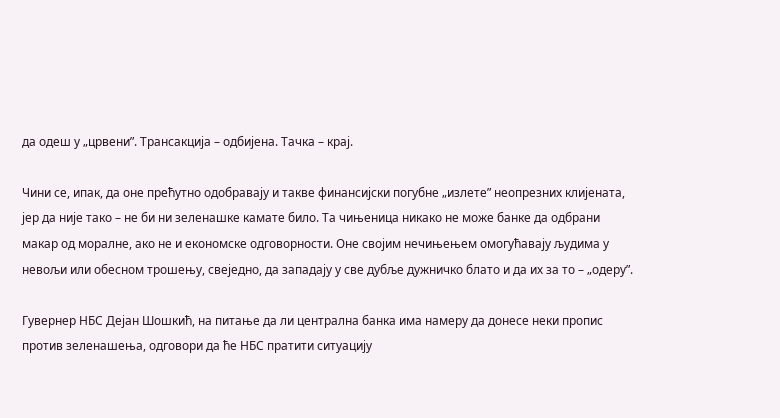да одеш у „црвени”. Трансакција – одбијена. Тачка – крај.

Чини се, ипак, да оне прећутно одобравају и такве финансијски погубне „излете” неопрезних клијената, јер да није тако – не би ни зеленашке камате било. Та чињеница никако не може банке да одбрани макар од моралне, ако не и економске одговорности. Оне својим нечињењем омогућавају људима у невољи или обесном трошењу, свеједно, да западају у све дубље дужничко блато и да их за то – „одеру”.

Гувернер НБС Дејан Шошкић, на питање да ли централна банка има намеру да донесе неки пропис против зеленашења, одговори да ће НБС пратити ситуацију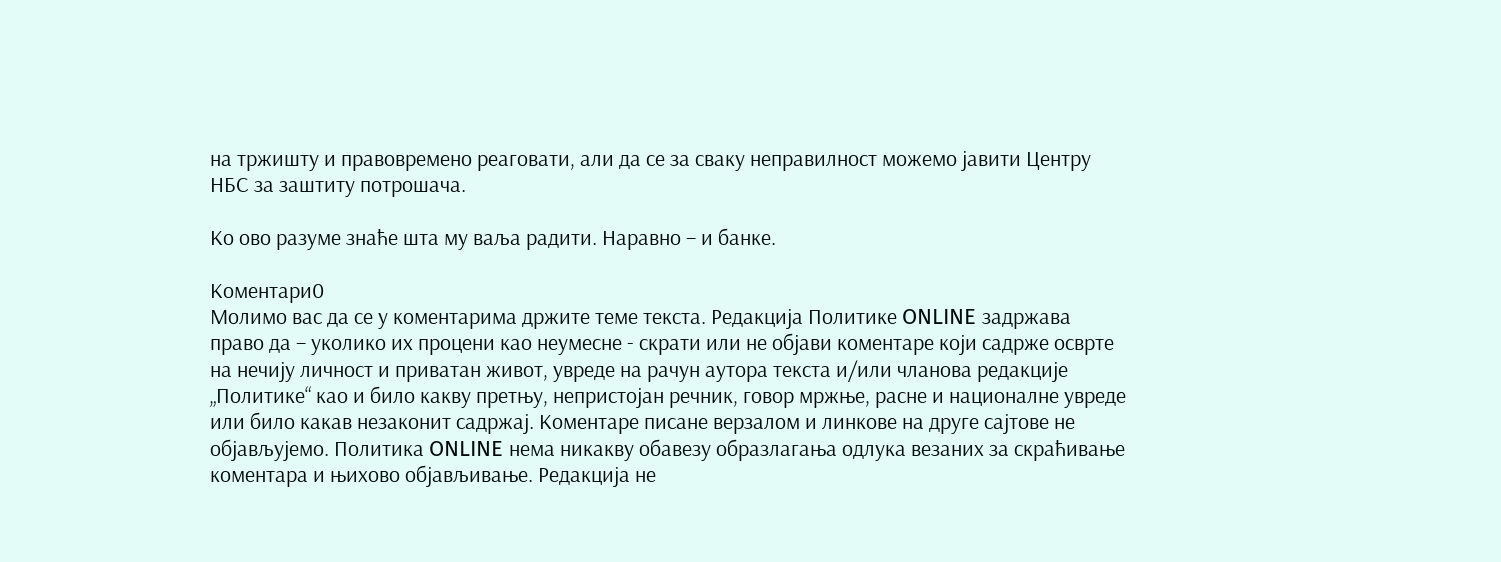на тржишту и правовремено реаговати, али да се за сваку неправилност можемо јавити Центру НБС за заштиту потрошача.

Ко ово разуме знаће шта му ваља радити. Наравно – и банке.

Коментари0
Молимо вас да се у коментарима држите теме текста. Редакција Политике ONLINE задржава право да – уколико их процени као неумесне - скрати или не објави коментаре који садрже осврте на нечију личност и приватан живот, увреде на рачун аутора текста и/или чланова редакције „Политике“ као и било какву претњу, непристојан речник, говор мржње, расне и националне увреде или било какав незаконит садржај. Коментаре писане верзалом и линкове на друге сајтове не објављујемо. Политика ONLINE нема никакву обавезу образлагања одлука везаних за скраћивање коментара и њихово објављивање. Редакција не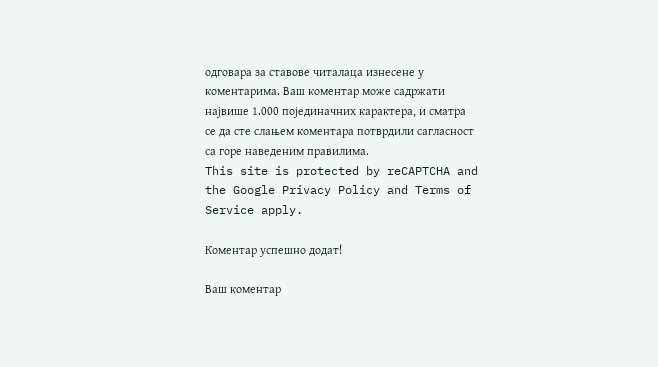одговара за ставове читалаца изнесене у коментарима. Ваш коментар може садржати највише 1.000 појединачних карактера, и сматра се да сте слањем коментара потврдили сагласност са горе наведеним правилима.
This site is protected by reCAPTCHA and the Google Privacy Policy and Terms of Service apply.

Комeнтар успeшно додат!

Ваш комeнтар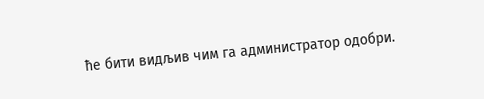ћe бити видљив чим га администратор одобри.